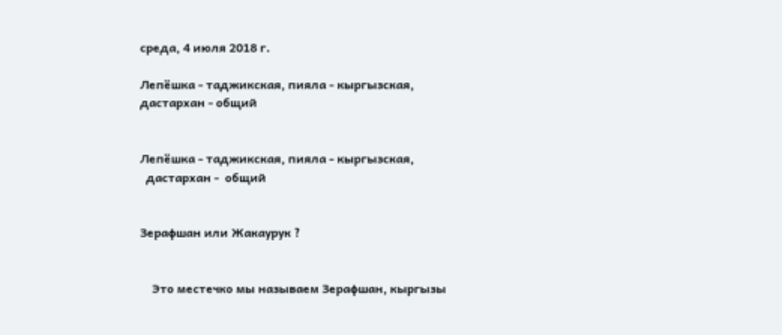среда, 4 июля 2018 г.

Лепёшка - таджикская, пияла - кыргызская, дастархан - общий


Лепёшка - таджикская, пияла - кыргызская,
  дастархан -  общий


Зерафшан или Жакаурук ?


    Это местечко мы называем Зерафшан, кыргызы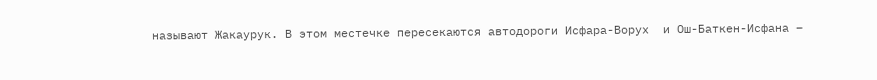называют Жакаурук. В этом местечке пересекаются автодороги Исфара-Ворух  и Ош-Баткен-Исфана –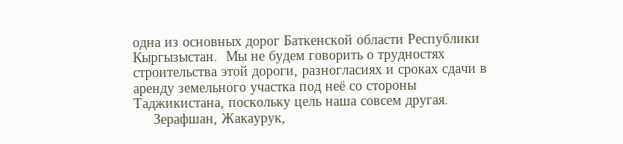одна из основных дорог Баткенской области Республики Кыргызыстан.  Мы не будем говорить о трудностях строительства этой дороги, разногласиях и сроках сдачи в аренду земельного участка под неё со стороны Таджикистана, поскольку цель наша совсем другая.
     Зерафшан, Жакаурук,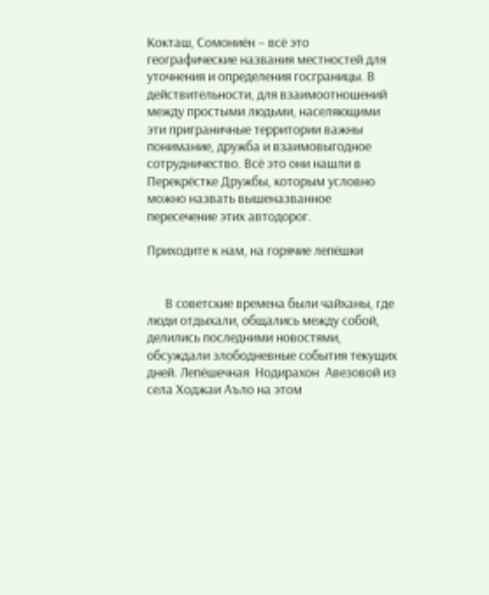Кокташ, Сомониён – всё это географические названия местностей для уточнения и определения госграницы. В действительности, для взаимоотношений  между простыми людьми, населяющими эти приграничные территории важны понимание, дружба и взаимовыгодное сотрудничество. Всё это они нашли в Перекрёстке Дружбы, которым условно можно назвать вышеназванное пересечение этих автодорог.

Приходите к нам, на горячие лепёшки


      В советские времена были чайханы, где люди отдыхали, общались между собой, делились последними новостями, обсуждали злободневные события текущих дней. Лепёшечная  Нодирахон  Авезовой из села Ходжаи Аъло на этом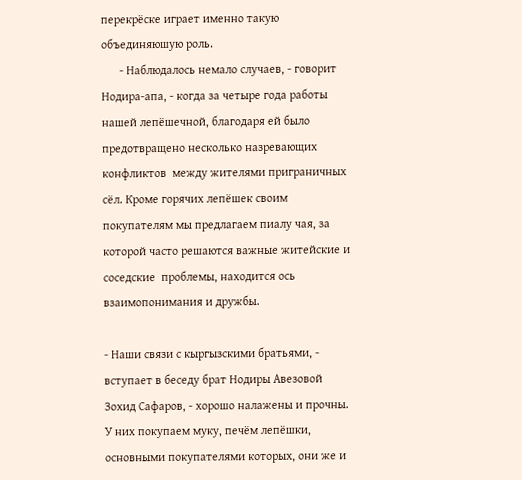перекрёске играет именно такую объединяюшую роль.
      - Наблюдалось немало случаев, - говорит Нодира-апа, - когда за четыре года работы  нашей лепёшечной, благодаря ей было предотвращено несколько назревающих конфликтов  между жителями приграничных сёл. Кроме горячих лепёшек своим покупателям мы предлагаем пиалу чая, за которой часто решаются важные житейские и соседские  проблемы, находится ось взаимопонимания и дружбы.

- Наши связи с кыргызскими братьями, - вступает в беседу брат Нодиры Авезовой  Зохид Сафаров, - хорошо налажены и прочны. У них покупаем муку, печём лепёшки, основными покупателями которых, они же и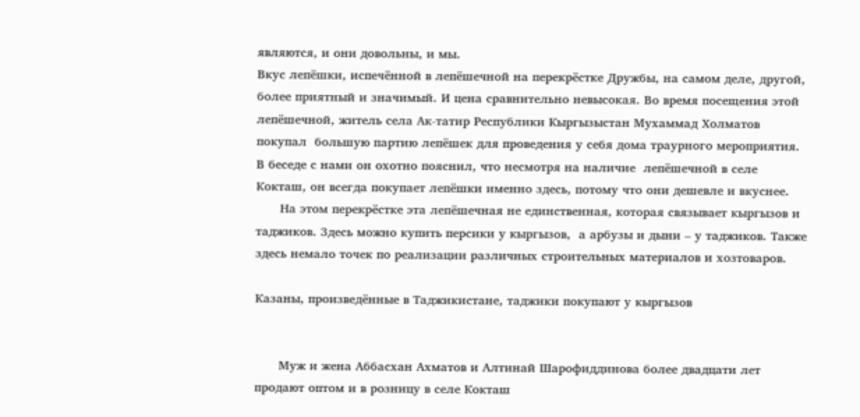являются, и они довольны, и мы.
Вкус лепёшки, испечённой в лепёшечной на перекрёстке Дружбы, на самом деле, другой, более приятный и значимый. И цена сравнительно невысокая. Во время посещения этой лепёшечной, житель села Ак-татир Республики Кыргызыстан Мухаммад Холматов  покупал  большую партию лепёшек для проведения у себя дома траурного мероприятия. В беседе с нами он охотно пояснил, что несмотря на наличие  лепёшечной в селе Кокташ, он всегда покупает лепёшки именно здесь, потому что они дешевле и вкуснее.
      На этом перекрёстке эта лепёшечная не единственная, которая связывает кыргызов и таджиков. Здесь можно купить персики у кыргызов,  а арбузы и дыни – у таджиков. Также здесь немало точек по реализации различных строительных материалов и хозтоваров.

Казаны, произведённые в Таджикистане, таджики покупают у кыргызов


      Муж и жена Аббасхан Ахматов и Алтинай Шарофиддинова более двадцати лет продают оптом и в розницу в селе Кокташ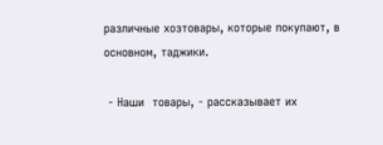различные хозтовары, которые покупают, в основном, таджики.

 - Наши  товары, - рассказывает их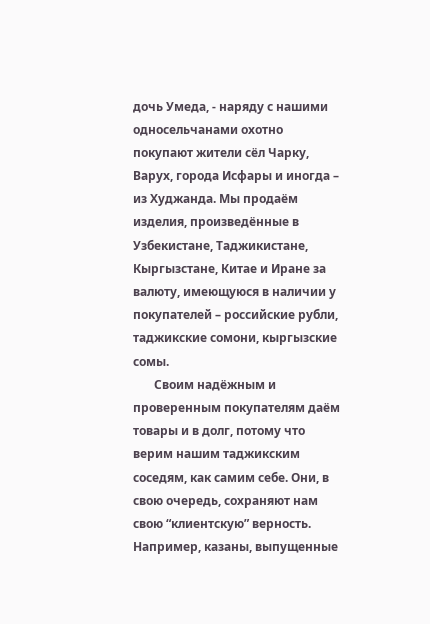дочь Умеда, - наряду с нашими односельчанами охотно покупают жители сёл Чарку, Варух, города Исфары и иногда – из Худжанда. Мы продаём изделия, произведённые в Узбекистане, Таджикистане, Кыргызстане, Китае и Иране за валюту, имеющуюся в наличии у покупателей – российские рубли, таджикские сомони, кыргызские сомы.
       Своим надёжным и проверенным покупателям даём товары и в долг, потому что верим нашим таджикским соседям, как самим себе. Они, в свою очередь, сохраняют нам свою “клиентскую” верность. Например, казаны, выпущенные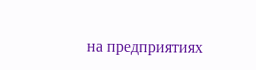на предприятиях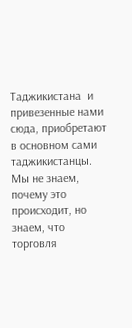Таджикистана  и привезенные нами сюда, приобретают в основном сами таджикистанцы. Мы не знаем, почему это происходит, но знаем, что торговля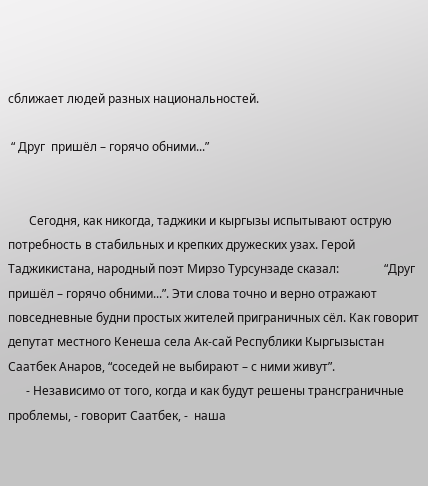сближает людей разных национальностей.

 “ Друг  пришёл – горячо обними...”


       Сегодня, как никогда, таджики и кыргызы испытывают острую потребность в стабильных и крепких дружеских узах. Герой Таджикистана, народный поэт Мирзо Турсунзаде сказал:               “Друг  пришёл – горячо обними...”. Эти слова точно и верно отражают повседневные будни простых жителей приграничных сёл. Как говорит депутат местного Кенеша села Ак-сай Республики Кыргызыстан Саатбек Анаров, “соседей не выбирают – с ними живут”.
      - Независимо от того, когда и как будут решены трансграничные проблемы, - говорит Саатбек, -  наша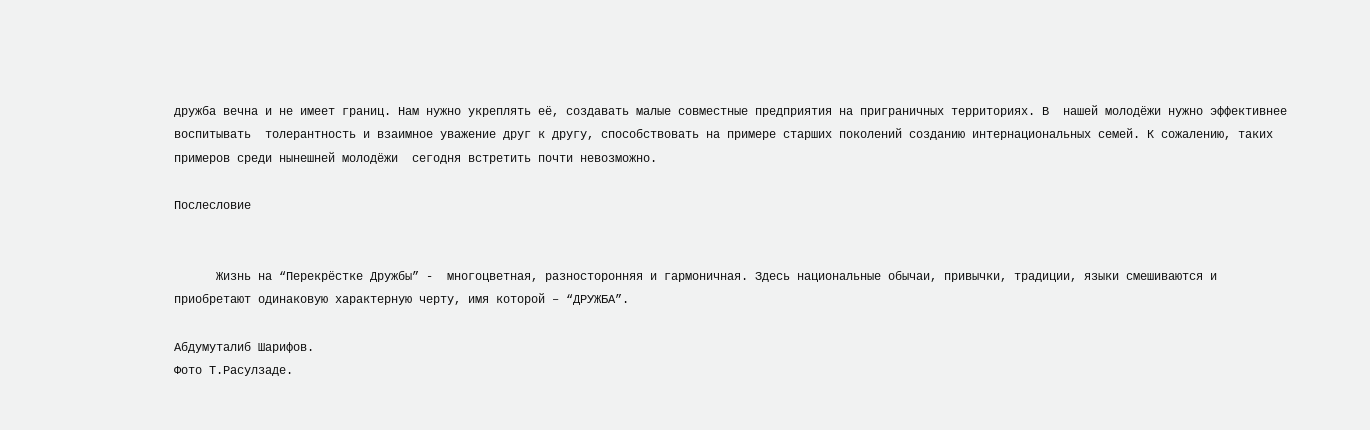дружба вечна и не имеет границ. Нам нужно укреплять её, создавать малые совместные предприятия на приграничных территориях. В  нашей молодёжи нужно эффективнее воспитывать  толерантность и взаимное уважение друг к другу, способствовать на примере старших поколений созданию интернациональных семей. К сожалению, таких примеров среди нынешней молодёжи  сегодня встретить почти невозможно.

Послесловие


      Жизнь на “Перекрёстке Дружбы” -  многоцветная, разносторонняя и гармоничная. Здесь национальные обычаи, привычки, традиции, языки смешиваются и приобретают одинаковую характерную черту, имя которой – “ДРУЖБА”.

Абдумуталиб Шарифов.
Фото Т.Расулзаде.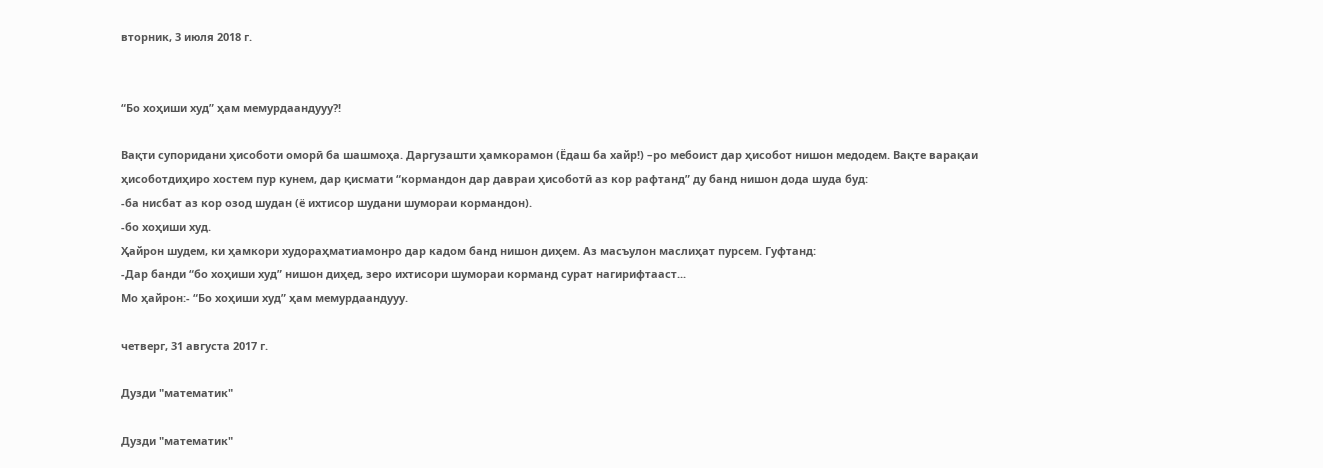вторник, 3 июля 2018 г.


“Бо хоҳиши худ” ҳам мемурдаандууу?!

Вақти супоридани ҳисоботи оморӣ ба шашмоҳа. Даргузашти ҳамкорамон (Ёдаш ба хайр!) –ро мебоист дар ҳисобот нишон медодем. Вақте варақаи ҳисоботдиҳиро хостем пур кунем, дар қисмати “кормандон дар давраи ҳисоботӣ аз кор рафтанд” ду банд нишон дода шуда буд:
-ба нисбат аз кор озод шудан (ё ихтисор шудани шумораи кормандон).
-бо хоҳиши худ.
Ҳайрон шудем, ки ҳамкори худораҳматиамонро дар кадом банд нишон диҳем. Аз масъулон маслиҳат пурсем. Гуфтанд:
-Дар банди “бо хоҳиши худ” нишон диҳед, зеро ихтисори шумораи корманд сурат нагирифтааст...
Мо ҳайрон:- “Бо хоҳиши худ” ҳам мемурдаандууу.

четверг, 31 августа 2017 г.

Дузди "математик"

Дузди "математик"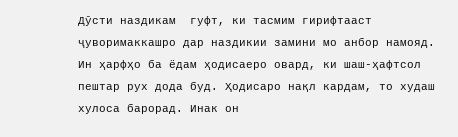Дӯсти наздикам  гуфт, ки тасмим гирифтааст ҷуворимаккашро дар наздикии замини мо анбор намояд. Ин ҳарфҳо ба ёдам ҳодисаеро овард, ки шаш-ҳафтсол пештар рух дода буд. Ҳодисаро нақл кардам, то худаш хулоса барорад. Инак он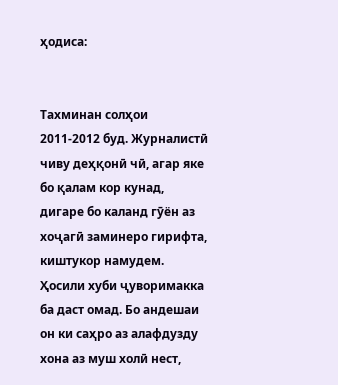ҳодиса:


Тахминан солҳои 2011-2012 буд. Журналистӣ чиву деҳқонӣ чӣ, агар яке бо қалам кор кунад, дигаре бо каланд гӯён аз хоҷагӣ заминеро гирифта, киштукор намудем. Ҳосили хуби ҷуворимакка ба даст омад. Бо андешаи он ки саҳро аз алафдузду хона аз муш холӣ нест,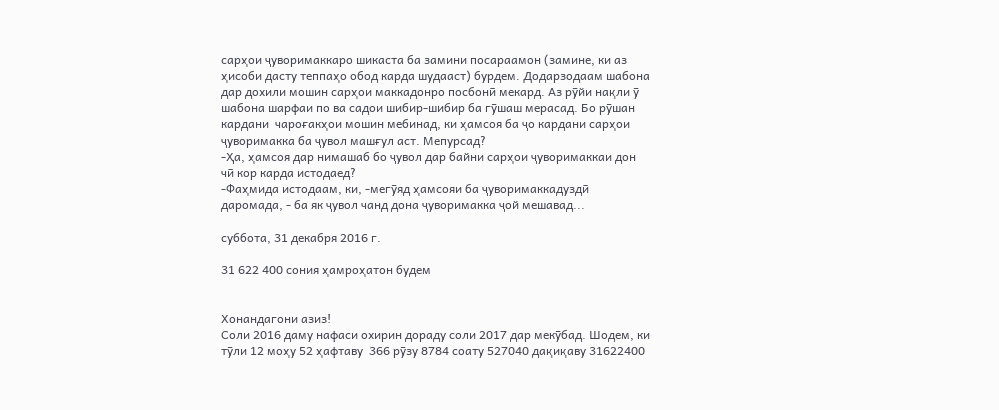сарҳои ҷуворимаккаро шикаста ба замини посараамон (замине, ки аз ҳисоби дасту теппаҳо обод карда шудааст) бурдем. Додарзодаам шабона  дар дохили мошин сарҳои маккадонро посбонӣ мекард. Аз рӯйи нақли ӯ шабона шарфаи по ва садои шибир-шибир ба гӯшаш мерасад. Бо рӯшан кардани  чароғакҳои мошин мебинад, ки ҳамсоя ба ҷо кардани сарҳои ҷуворимакка ба ҷувол машғул аст. Мепурсад?
-Ҳа, ҳамсоя дар нимашаб бо ҷувол дар байни сарҳои ҷуворимаккаи дон чӣ кор карда истодаед?
-Фаҳмида истодаам, ки, -мегӯяд ҳамсояи ба ҷуворимаккадуздӣ даромада, - ба як ҷувол чанд дона ҷуворимакка ҷой мешавад...

суббота, 31 декабря 2016 г.

31 622 400 сония ҳамроҳатон будем


Хонандагони азиз!
Соли 2016 даму нафаси охирин дораду соли 2017 дар мекӯбад. Шодем, ки тӯли 12 моҳу 52 ҳафтаву  366 рӯзу 8784 соату 527040 дақиқаву 31622400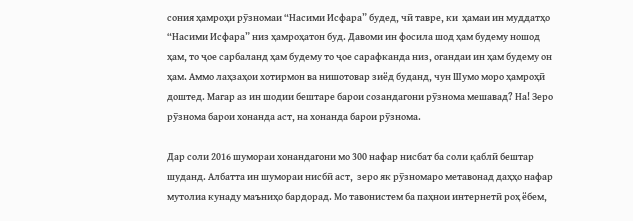сония ҳамроҳи рӯзномаи “Насими Исфара” будед, чӣ тавре, ки  ҳамаи ин муддатҳо “Насими Исфара” низ ҳамроҳатон буд. Давоми ин фосила шод ҳам будему ношод ҳам, то ҷое сарбаланд ҳам будему то ҷое сарафканда низ, огандаи ин ҳам будему он ҳам. Аммо лаҳзаҳои хотирмон ва нишотовар зиёд буданд, чун Шумо моро ҳамроҳӣ доштед. Магар аз ин шодии бештаре барои созандагони рӯзнома мешавад? На! Зеро рӯзнома барои хонанда аст, на хонанда барои рӯзнома.

Дар соли 2016 шумораи хонандагони мо 300 нафар нисбат ба соли қаблӣ бештар шуданд. Албатта ин шумораи нисбӣ аст,  зеро як рӯзномаро метавонад даҳҳо нафар мутолиа кунаду маъниҳо бардорад. Мо тавонистем ба паҳнои интернетӣ роҳ ёбем,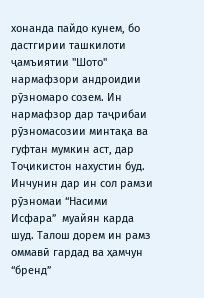хонанда пайдо кунем, бо дастгирии ташкилоти ҷамъиятии "Шото" нармафзори андроидии рӯзномаро созем. Ин нармафзор дар таҷрибаи рӯзномасозии минтақа ва гуфтан мумкин аст, дар Тоҷикистон нахустин буд.  Инчунин дар ин сол рамзи рӯзномаи “Насими Исфара”  муайян карда шуд. Талош дорем ин рамз оммавӣ гардад ва ҳамчун “бренд”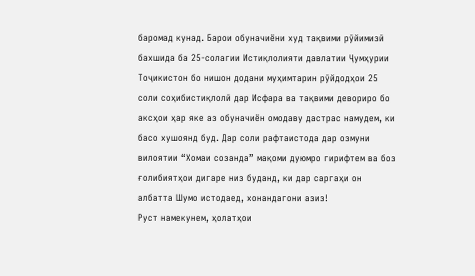баромад кунад. Барои обуначиёни худ тақвими рӯйимизӣ бахшида ба 25-солагии Истиқлолияти давлатии Ҷумҳурии Тоҷикистон бо нишон додани муҳимтарин рӯйдодҳои 25 соли соҳибистиқлолӣ дар Исфара ва тақвими девориро бо аксҳои ҳар яке аз обуначиён омодаву дастрас намудем, ки басо хушоянд буд. Дар соли рафтаистода дар озмуни вилоятии “Хомаи созанда” мақоми дуюмро гирифтем ва боз ғолибиятҳои дигаре низ буданд, ки дар саргаҳи он албатта Шумо истодаед, хонандагони азиз!
Руст намекунем, ҳолатҳои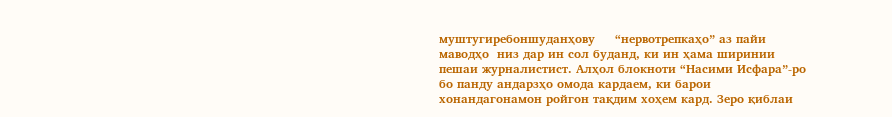муштугиребоншуданҳову     “нервотрепкаҳо” аз пайи маводҳо  низ дар ин сол буданд, ки ин ҳама ширинии пешаи журналистист. Алҳол блокноти “Насими Исфара”-ро бо панду андарзҳо омода кардаем, ки барои хонандагонамон ройгон тақдим хоҳем кард. Зеро қиблаи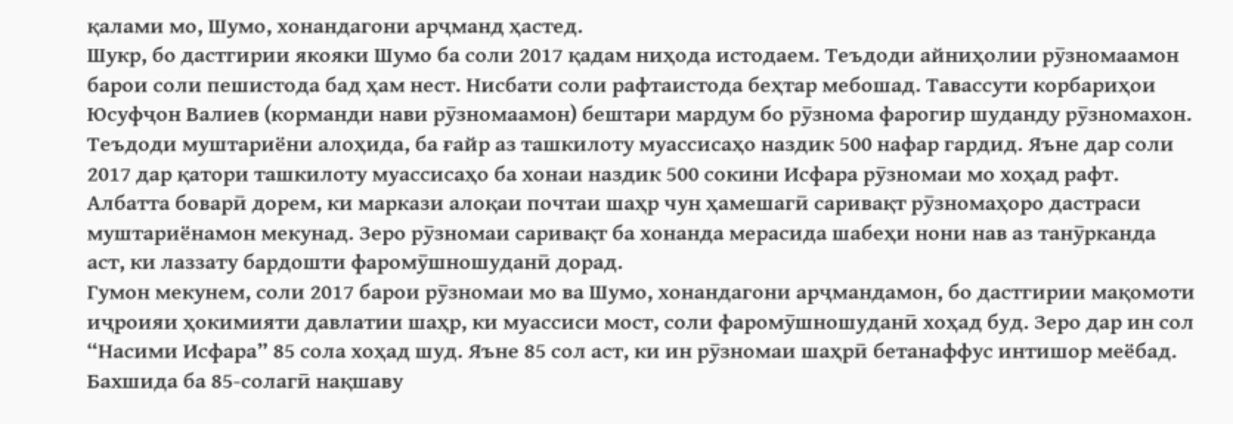қалами мо, Шумо, хонандагони арҷманд ҳастед.
Шукр, бо дастгирии якояки Шумо ба соли 2017 қадам ниҳода истодаем. Теъдоди айниҳолии рӯзномаамон барои соли пешистода бад ҳам нест. Нисбати соли рафтаистода беҳтар мебошад. Тавассути корбариҳои Юсуфҷон Валиев (корманди нави рӯзномаамон) бештари мардум бо рӯзнома фарогир шуданду рӯзномахон. Теъдоди муштариёни алоҳида, ба ғайр аз ташкилоту муассисаҳо наздик 500 нафар гардид. Яъне дар соли 2017 дар қатори ташкилоту муассисаҳо ба хонаи наздик 500 сокини Исфара рӯзномаи мо хоҳад рафт. Албатта боварӣ дорем, ки маркази алоқаи почтаи шаҳр чун ҳамешагӣ саривақт рӯзномаҳоро дастраси муштариёнамон мекунад. Зеро рӯзномаи саривақт ба хонанда мерасида шабеҳи нони нав аз танӯрканда аст, ки лаззату бардошти фаромӯшношуданӣ дорад.
Гумон мекунем, соли 2017 барои рӯзномаи мо ва Шумо, хонандагони арҷмандамон, бо дастгирии мақомоти иҷроияи ҳокимияти давлатии шаҳр, ки муассиси мост, соли фаромӯшношуданӣ хоҳад буд. Зеро дар ин сол “Насими Исфара” 85 сола хоҳад шуд. Яъне 85 сол аст, ки ин рӯзномаи шаҳрӣ бетанаффус интишор меёбад. Бахшида ба 85-солагӣ нақшаву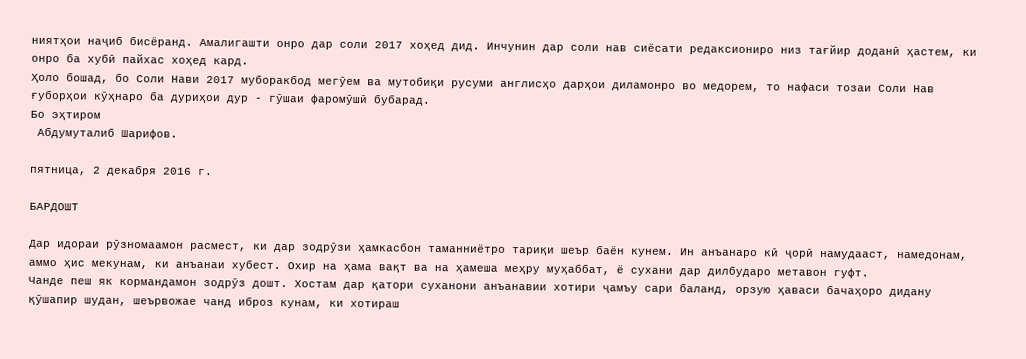ниятҳои наҷиб бисёранд. Амалигашти онро дар соли 2017 хоҳед дид. Инчунин дар cоли нав сиёсати редаксиониро низ тағйир доданӣ ҳастем, ки онро ба хубӣ пайхас хоҳед кард.
Ҳоло бошад, бо Соли Нави 2017 муборакбод мегӯем ва мутобиқи русуми англисҳо дарҳои диламонро во медорем, то нафаси тозаи Соли Нав ғуборҳои кӯҳнаро ба дуриҳои дур - гӯшаи фаромӯшӣ бубарад.
Бо эҳтиром
 Абдумуталиб Шарифов.

пятница, 2 декабря 2016 г.

БАРДОШТ

Дар идораи рӯзномаамон расмест, ки дар зодрӯзи ҳамкасбон таманниётро тариқи шеър баён кунем. Ин анъанаро кӣ ҷорӣ намудааст, намедонам, аммо ҳис мекунам, ки анъанаи хубест. Охир на ҳама вақт ва на ҳамеша меҳру муҳаббат, ё сухани дар дилбударо метавон гуфт.
Чанде пеш як кормандамон зодрӯз дошт. Хостам дар қатори суханони анъанавии хотири ҷамъу сари баланд, орзую ҳаваси бачаҳоро дидану қӯшапир шудан, шеървожае чанд иброз кунам, ки хотираш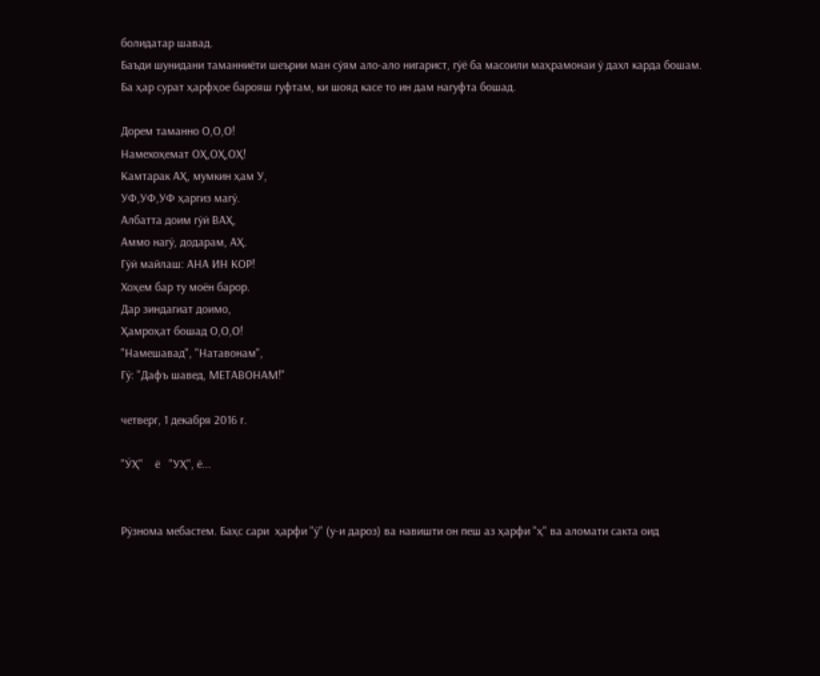болидатар шавад.
Баъди шунидани таманниёти шеърии ман сӯям ало-ало нигарист, гӯё ба масоили маҳрамонаи ӯ дахл карда бошам.
Ба ҳар сурат ҳарфҳое барояш гуфтам, ки шояд касе то ин дам нагуфта бошад.

Дорем таманно О,О,О!
Намехоҳемат ОҲ,ОҲ,ОҲ!
Камтарак АҲ, мумкин ҳам У,
УФ,УФ,УФ ҳаргиз магӯ.
Албатта доим гӯӣ ВАҲ,
Аммо нагӯ, додарам, АҲ.
Гӯӣ майлаш: АНА ИН КОР!
Хоҳем бар ту моён барор.
Дар зиндагиат доимо,
Ҳамроҳат бошад О,О,О!
"Намешавад", "Натавонам",
Гӯ: "Дафъ шавед, МЕТАВОНАМ!"

четверг, 1 декабря 2016 г.

"ӮҲ"    ё   "УҲ", ё...


Рӯзнома мебастем. Баҳс сари  ҳарфи "ӯ" (у-и дароз) ва навишти он пеш аз ҳарфи "ҳ" ва аломати сакта оид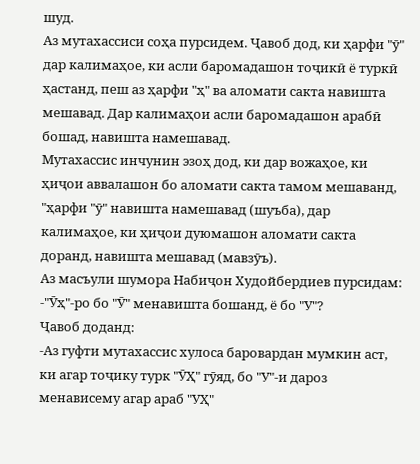шуд.
Аз мутахассиси соҳа пурсидем. Ҷавоб дод, ки ҳарфи "ӯ" дар калимаҳое, ки асли баромадашон тоҷикӣ ё туркӣ ҳастанд, пеш аз ҳарфи "ҳ" ва аломати сакта навишта мешавад. Дар калимаҳои асли баромадашон арабӣ бошад, навишта намешавад.
Мутахассис инчунин эзоҳ дод, ки дар вожаҳое, ки ҳиҷои аввалашон бо аломати сакта тамом мешаванд, "ҳарфи "ӯ" навишта намешавад (шуъба), дар калимаҳое, ки ҳиҷои дуюмашон аломати сакта доранд, навишта мешавад (мавзӯъ).
Аз масъули шумора Набиҷон Худойбердиев пурсидам:
-"Ӯҳ"-ро бо "Ӯ" менавишта бошанд, ё бо "У"?
Ҷавоб доданд:
-Аз гуфти мутахассис хулоса баровардан мумкин аст, ки агар тоҷику турк "ӮҲ" гӯяд, бо "У"-и дароз менависему агар араб "УҲ"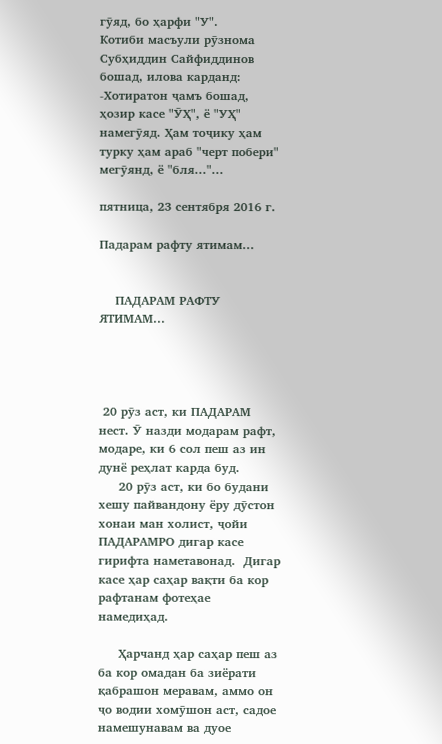гӯяд, бо ҳарфи "У".
Котиби масъули рӯзнома Субҳиддин Сайфиддинов бошад, илова карданд:
-Хотиратон ҷамъ бошад, ҳозир касе "ӮҲ", ё "УҲ" намегӯяд. Ҳам тоҷику ҳам турку ҳам араб "черт побери" мегӯянд, ё "бля..."...

пятница, 23 сентября 2016 г.

Падарам рафту ятимам...


    ПАДАРАМ РАФТУ ЯТИМАМ...




 20 рӯз аст, ки ПАДАРАМ нест. Ӯ назди модарам рафт, модаре, ки 6 сол пеш аз ин дунё реҳлат карда буд.
     20 рӯз аст, ки бо будани хешу пайвандону ёру дӯстон хонаи ман холист, ҷойи ПАДАРАМРО дигар касе гирифта наметавонад.  Дигар касе ҳар саҳар вақти ба кор рафтанам фотеҳае намедиҳад.

     Ҳарчанд ҳар саҳар пеш аз ба кор омадан ба зиёрати қабрашон меравам, аммо он ҷо водии хомӯшон аст, садое намешунавам ва дуое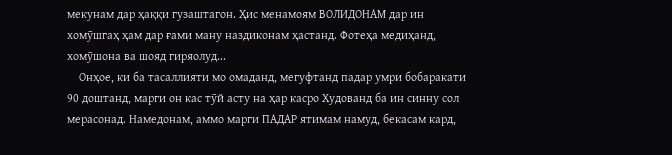мекунам дар ҳаққи гузаштагон. Ҳис менамоям ВОЛИДОНАМ дар ин хомӯшгаҳ ҳам дар ғами ману наздиконам ҳастанд. Фотеҳа медиҳанд, хомӯшона ва шояд гиряолуд...
    Онҳое, ки ба тасаллияти мо омаданд, мегуфтанд падар умри бобаракати 90 доштанд, марги он кас тӯй асту на ҳар касро Худованд ба ин синну сол мерасонад. Намедонам, аммо марги ПАДАР ятимам намуд, бекасам кард,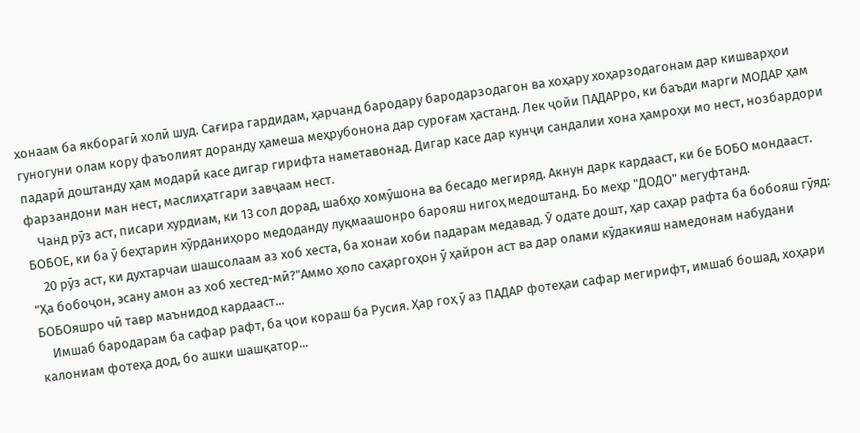хонаам ба якборагӣ холӣ шуд. Сағира гардидам, ҳарчанд бародару бародарзодагон ва хоҳару хоҳарзодагонам дар кишварҳои гуногуни олам кору фаъолият доранду ҳамеша меҳрубонона дар суроғам ҳастанд. Лек ҷойи ПАДАРро, ки баъди марги МОДАР ҳам падарӣ доштанду ҳам модарӣ касе дигар гирифта наметавонад. Дигар касе дар кунҷи сандалии хона ҳамроҳи мо нест, нозбардори фарзандони ман нест, маслиҳатгари завҷаам нест.
    Чанд рӯз аст, писари хурдиам, ки 13 сол дорад, шабҳо хомӯшона ва бесадо мегиряд. Акнун дарк кардааст, ки бе БОБО мондааст. БОБОЕ, ки ба ӯ беҳтарин хӯрданиҳоро медоданду луқмаашонро барояш нигоҳ медоштанд. Бо меҳр "ДОДО" мегуфтанд.
    20 рӯз аст, ки духтарчаи шашсолаам аз хоб хеста, ба хонаи хоби падарам медавад. Ӯ одате дошт, ҳар саҳар рафта ба бобояш гӯяд: "Ҳа бобоҷон, эсану амон аз хоб хестед-мӣ?"Аммо ҳоло саҳаргоҳон ӯ ҳайрон аст ва дар олами кӯдакияш намедонам набудани БОБОяшро чӣ тавр маънидод кардааст...
    Имшаб бародарам ба сафар рафт, ба ҷои кораш ба Русия. Ҳар гоҳ ӯ аз ПАДАР фотеҳаи сафар мегирифт, имшаб бошад, хоҳари калониам фотеҳа дод, бо ашки шашқатор...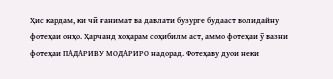Ҳис кардам, ки чӣ ғанимат ва давлати бузурге будааст волидайну фотеҳаи онҳо. Ҳарчанд хоҳарам соҳибилм аст, аммо фотеҳаи ӯ вазни фотеҳаи ПАДАРИВУ МОДАРИРО надорад. Фотеҳаву дуои неки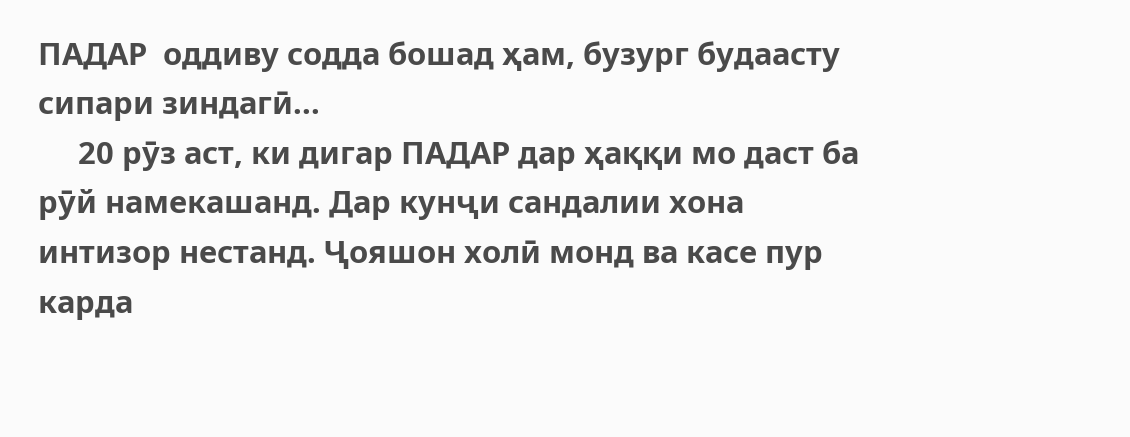ПАДАР  оддиву содда бошад ҳам, бузург будаасту сипари зиндагӣ...
     20 рӯз аст, ки дигар ПАДАР дар ҳаққи мо даст ба рӯй намекашанд. Дар кунҷи сандалии хона  интизор нестанд. Ҷояшон холӣ монд ва касе пур карда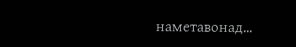наметавонад...